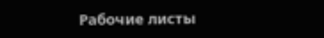Рабочие листы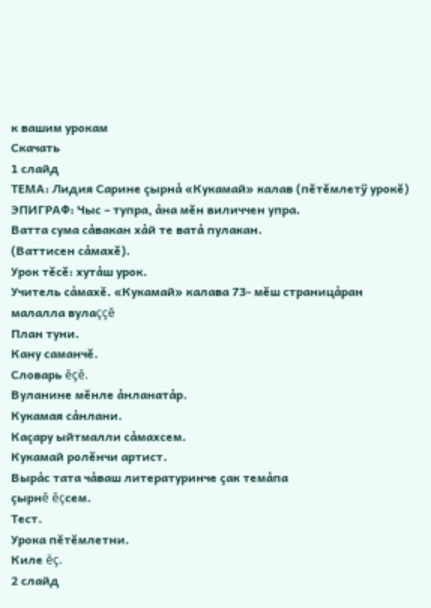к вашим урокам
Скачать
1 слайд
ТЕМА: Лидия Сарине çырнả «Кукамай» калав (пĕтĕмлетÿ урокĕ)
ЭПИГРАФ: Чыс – тупра, ảна мĕн виличчен упра.
Ватта сума сảвакан хảй те ватả пулакан.
(Ваттисен сảмахĕ).
Урок тĕсĕ: хутảш урок.
Учитель сảмахĕ. «Кукамай» калава 73- мĕш страницảран малалла вулаççĕ
План туни.
Кану саманчĕ.
Словарь ĕçĕ.
Вуланине мĕнле ảнланатảр.
Кукамая сảнлани.
Каçару ыйтмалли сảмахсем.
Кукамай ролĕнчи артист.
Вырảс тата чảваш литературинче çак темảпа
çырнĕ ĕçсем.
Тест.
Урока пĕтĕмлетни.
Киле ĕç.
2 слайд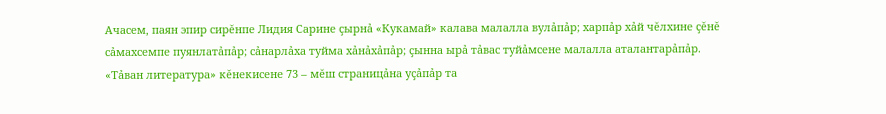Ачасем, паян эпир сирĕнпе Лидия Сарине çырнả «Кукамай» калава малалла вулảпảр; харпảр хảй чĕлхине çĕнĕ сảмахсемпе пуянлатảпảр; сảнарлảха туйма хảнảхảпảр; çынна ырả тảвас туйảмсене малалла аталантарảпảр.
«Тảван литература» кĕнекисене 73 – мĕш страницảна уçảпảр та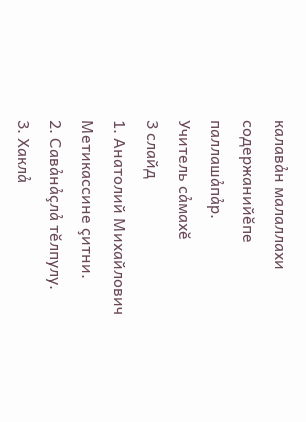калавảн малаллахи содержанийĕпе паллашảпảр.
Учитель сảмахĕ
3 слайд
1. Анатолий Михайлович Метикассине çитни.
2. Савảнảçлả тĕлпулу.
3. Хаклả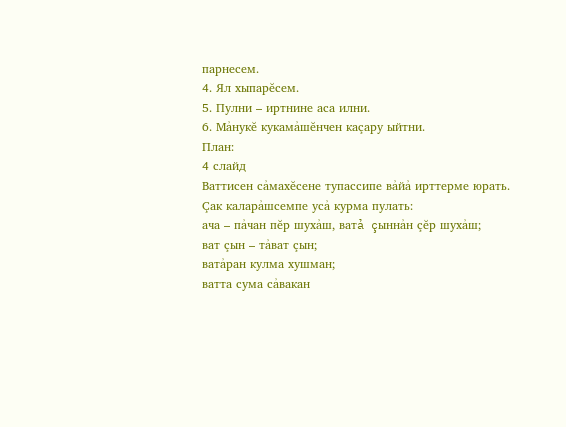парнесем.
4. Ял хыпарĕсем.
5. Пулни – иртнине аса илни.
6. Мảнукĕ кукамảшĕнчен каçару ыйтни.
План:
4 слайд
Ваттисен сảмахĕсене тупассипе вảйả ирттерме юрать.
Çак каларảшсемпе усả курма пулать:
ача – пảчан пĕр шухảш, ватả çыннảн çĕр шухảш;
ват çын – тảват çын;
ватảран кулма хушман;
ватта сума сảвакан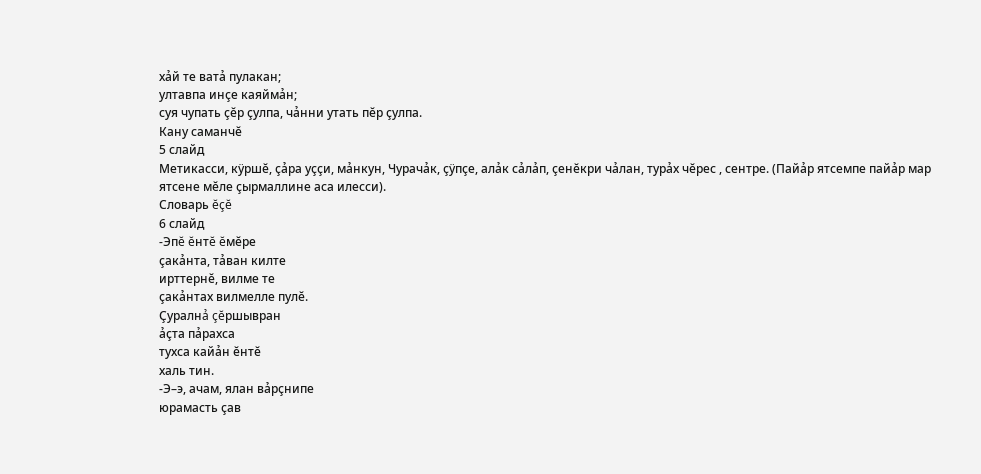хảй те ватả пулакан;
ултавпа инçе каяймảн;
суя чупать çĕр çулпа, чảнни утать пĕр çулпа.
Кану саманчĕ
5 слайд
Метикасси, кÿршĕ, çảра уççи, мảнкун, Чурачảк, çÿпçе, алảк сảлảп, çенĕкри чảлан, турảх чĕрес , сентре. (Пайảр ятсемпе пайảр мар ятсене мĕле çырмаллине аса илесси).
Словарь ĕçĕ
6 слайд
-Эпĕ ĕнтĕ ĕмĕре
çакảнта, тảван килте
ирттернĕ, вилме те
çакảнтах вилмелле пулĕ.
Çуралнả çĕршывран
ảçта пảрахса
тухса кайảн ĕнтĕ
халь тин.
-Э–э, ачам, ялан вảрçнипе
юрамасть çав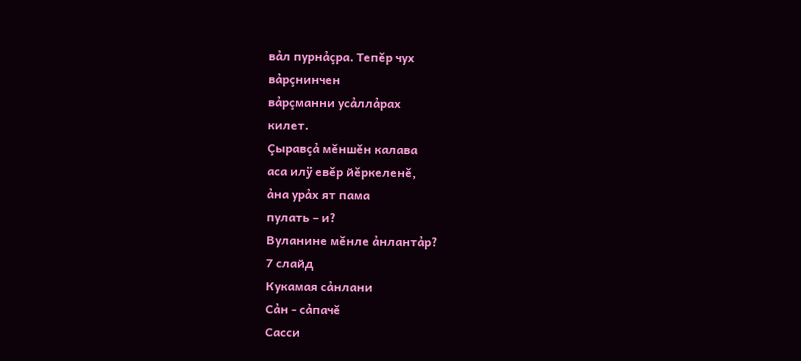вảл пурнảçра. Тепĕр чух
вảрçнинчен
вảрçманни усảллảрах
килет.
Çыравçả мĕншĕн калава
аса илÿ евĕр йĕркеленĕ,
ảна урảх ят пама
пулать – и?
Вуланине мĕнле ảнлантảр?
7 слайд
Кукамая сảнлани
Сảн - сảпачĕ
Сасси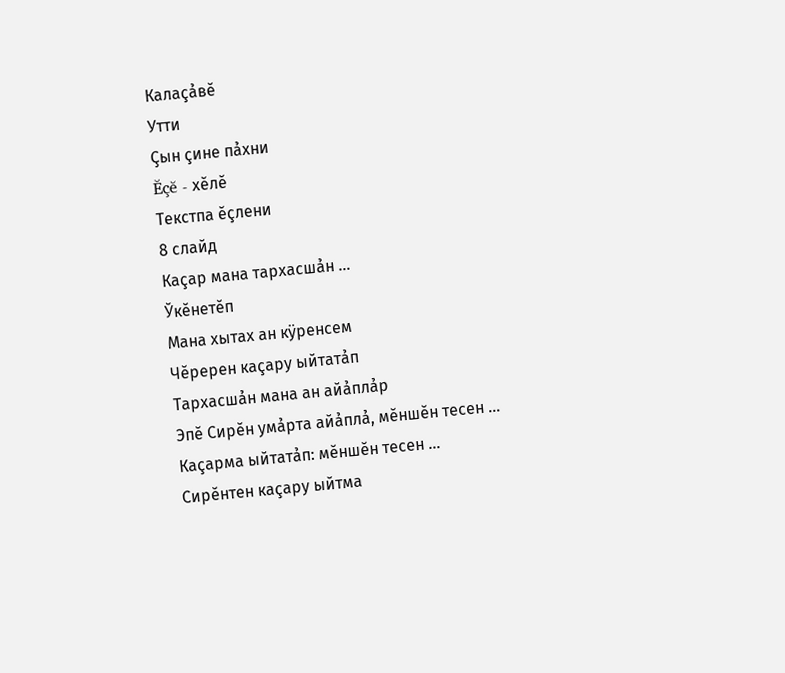Калаçảвĕ
Утти
Çын çине пảхни
Ĕçĕ - хĕлĕ
Текстпа ĕçлени
8 слайд
Каçар мана тархасшảн …
Ўкĕнетĕп
Мана хытах ан кÿренсем
Чĕререн каçару ыйтатảп
Тархасшảн мана ан айảплảр
Эпĕ Сирĕн умảрта айảплả, мĕншĕн тесен …
Каçарма ыйтатảп: мĕншĕн тесен …
Сирĕнтен каçару ыйтма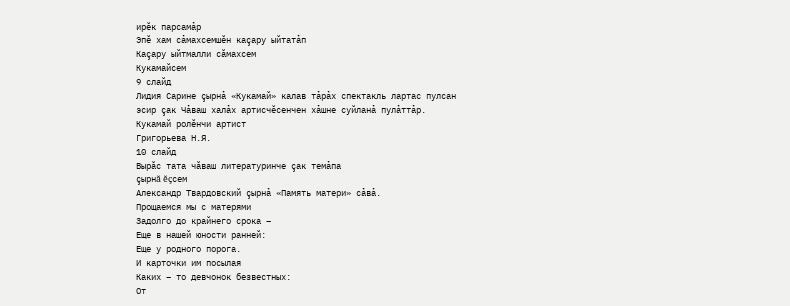ирĕк парсамảр
Эпĕ хам сảмахсемшĕн каçару ыйтатảп
Каçару ыйтмалли сăмахсем
Кукамайсем
9 слайд
Лидия Сарине çырнả «Кукамай» калав тảрảх спектакль лартас пулсан эсир çак Чảваш халảх артисчĕсенчен хảшне суйланả пулảттảр.
Кукамай ролĕнчи артист
Григорьева Н.Я.
10 слайд
Вырăс тата чăваш литературинче çак темảпа
çырнă ĕçсем
Александр Твардовский çырнả «Память матери» сảвả.
Прощаемся мы с матерями
Задолго до крайнего срока –
Еще в нашей юности ранней:
Еще у родного порога.
И карточки им посылая
Каких – то девчонок безвестных:
От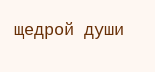щедрой души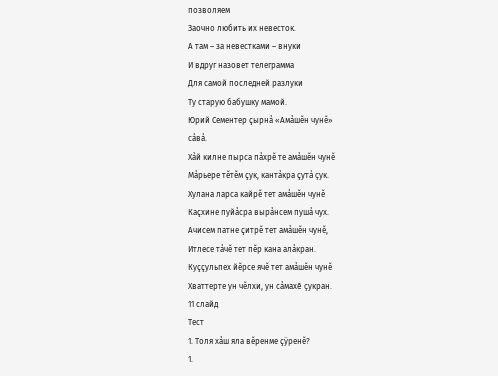позволяем
Заочно любить их невесток.
А там – за невестками – внуки
И вдруг назовет телеграмма
Для самой последней разлуки
Ту старую бабушку мамой.
Юрий Сементер çырнả «Амảшĕн чунĕ»
сảвả.
Хảй килне пырса пảхрĕ те амảшĕн чунĕ
Мảрьере тĕтĕм çук, кантảкра çутả çук.
Хулана ларса кайрĕ тет амảшĕн чунĕ
Каçхине пуйảсра вырảнсем пушả чух.
Ачисем патне çитрĕ тет амảшĕн чунĕ,
Итлесе тảчĕ тет пĕр кана алảкран.
Куççульпех йĕрсе ячĕ тет амảшĕн чунĕ
Хваттерте ун чĕлхи, ун сảмахĕ çукран.
11 слайд
Тест
1. Толя хảш яла вĕренме çÿренĕ?
1.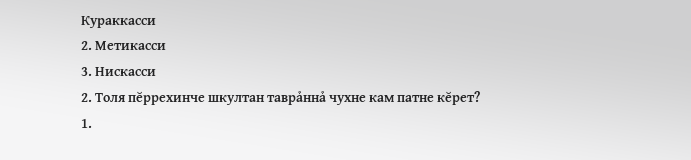Кураккасси
2. Метикасси
3. Нискасси
2. Толя пĕррехинче шкултан таврảннả чухне кам патне кĕрет?
1.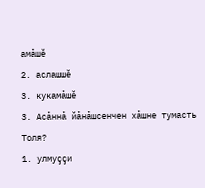амảшĕ
2. аслашшĕ
3. кукамảшĕ
3. Асảннả йảнảшсенчен хảшне тумасть Толя?
1. улмуççи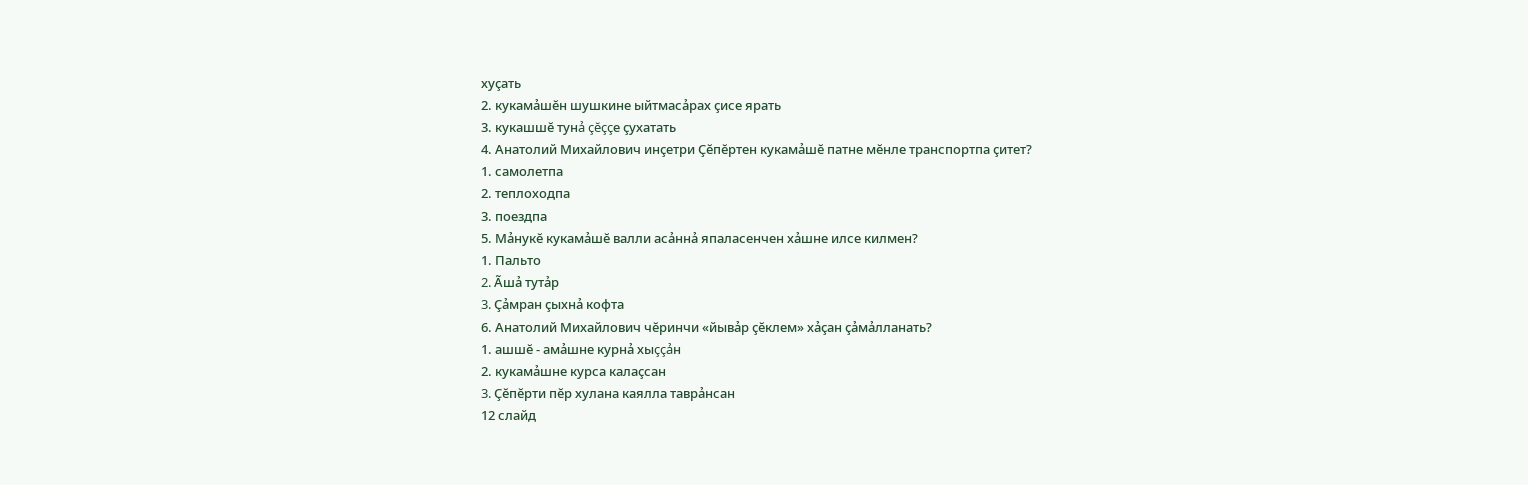хуçать
2. кукамảшĕн шушкине ыйтмасảрах çисе ярать
3. кукашшĕ тунả çĕççе çухатать
4. Анатолий Михайлович инçетри Çĕпĕртен кукамảшĕ патне мĕнле транспортпа çитет?
1. самолетпа
2. теплоходпа
3. поездпа
5. Мảнукĕ кукамảшĕ валли асảннả япаласенчен хảшне илсе килмен?
1. Пальто
2. Ãшả тутảр
3. Çảмран çыхнả кофта
6. Анатолий Михайлович чĕринчи «йывảр çĕклем» хảçан çảмảлланать?
1. ашшĕ - амảшне курнả хыççảн
2. кукамảшне курса калаçсан
3. Çĕпĕрти пĕр хулана каялла таврảнсан
12 слайд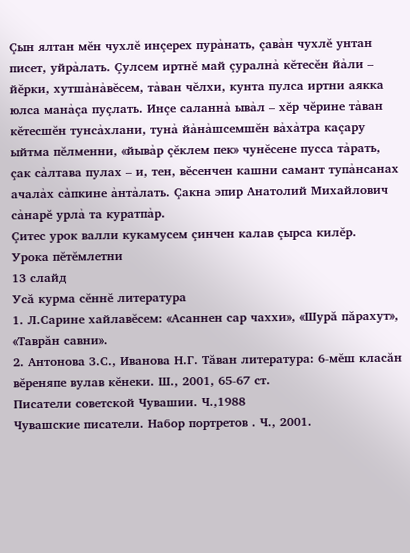Çын ялтан мĕн чухлĕ инçерех пурảнать, çавảн чухлĕ унтан писет, уйрảлать. Çулсем иртнĕ май çуралнả кĕтесĕн йảли – йĕрки, хутшảнảвĕсем, тảван чĕлхи, кунта пулса иртни аякка юлса манảçа пуçлать. Инçе саланнả ывảл – хĕр чĕрине тảван кĕтесшĕн тунсảхлани, тунả йảнảшсемшĕн вảхảтра каçару ыйтма пĕлменни, «йывảр çĕклем пек» чунĕсене пусса тảрать, çак сảлтава пулах – и, тен, вĕсенчен кашни самант тупảнсанах ачалảх сảпкине ảнтảлать. Çакна эпир Анатолий Михайлович сảнарĕ урлả та куратпảр.
Çитес урок валли кукамусем çинчен калав çырса килĕр.
Урока пĕтĕмлетни
13 слайд
Усă курма сĕннĕ литература
1. Л.Сарине хайлавĕсем: «Асаннен сар чаххи», «Шурă пăрахут», «Таврăн савни».
2. Антонова З.С., Иванова Н.Г. Тăван литература: 6-мĕш класăн вĕреняпе вулав кĕнеки. Ш., 2001, 65-67 ст.
Писатели советской Чувашии. Ч.,1988
Чувашские писатели. Набор портретов . Ч., 2001.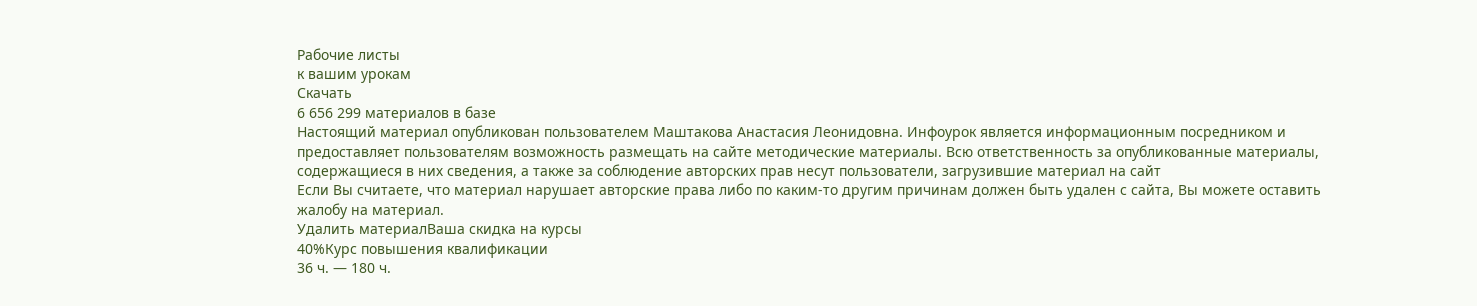Рабочие листы
к вашим урокам
Скачать
6 656 299 материалов в базе
Настоящий материал опубликован пользователем Маштакова Анастасия Леонидовна. Инфоурок является информационным посредником и предоставляет пользователям возможность размещать на сайте методические материалы. Всю ответственность за опубликованные материалы, содержащиеся в них сведения, а также за соблюдение авторских прав несут пользователи, загрузившие материал на сайт
Если Вы считаете, что материал нарушает авторские права либо по каким-то другим причинам должен быть удален с сайта, Вы можете оставить жалобу на материал.
Удалить материалВаша скидка на курсы
40%Курс повышения квалификации
36 ч. — 180 ч.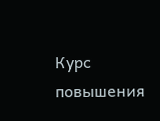Курс повышения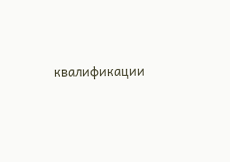квалификации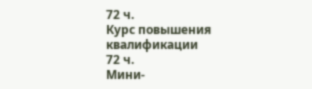72 ч.
Курс повышения квалификации
72 ч.
Мини-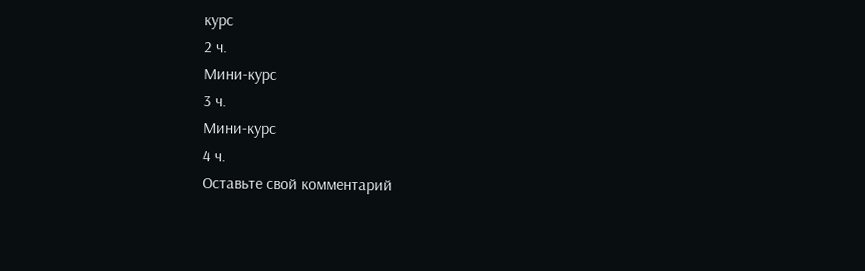курс
2 ч.
Мини-курс
3 ч.
Мини-курс
4 ч.
Оставьте свой комментарий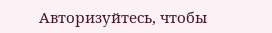Авторизуйтесь, чтобы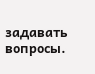задавать вопросы.